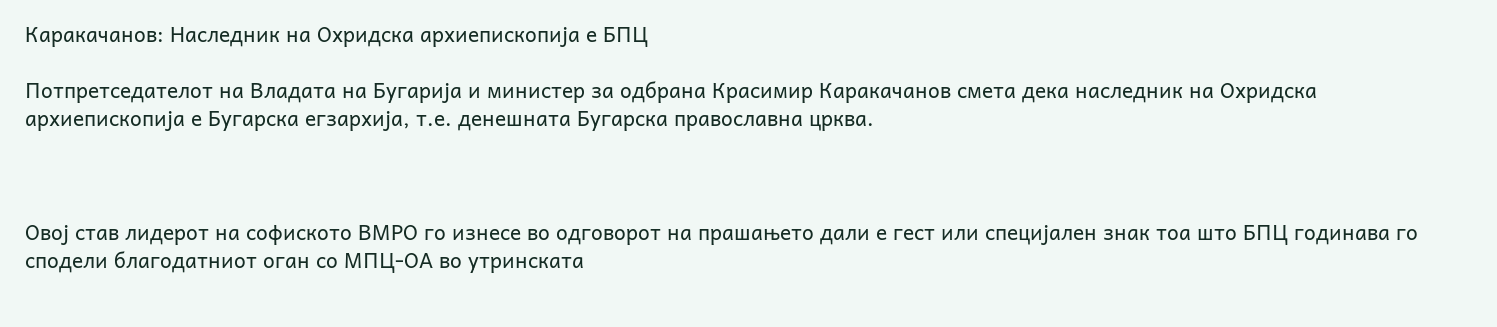Каракачанов: Наследник на Охридска архиепископија е БПЦ

Потпретседателот на Владата на Бугарија и министер за одбрана Красимир Каракачанов смета дека наследник на Охридска архиепископија е Бугарска егзархија, т.е. денешната Бугарска православна црква.



Овој став лидерот на софиското ВМРО го изнесе во одговорот на прашањето дали е гест или специјален знак тоа што БПЦ годинава го сподели благодатниот оган со МПЦ-ОА во утринската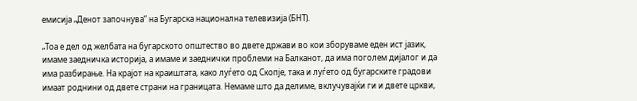емисија „Денот започнува“ на Бугарска национална телевизија (БНТ).

„Тоа е дел од желбата на бугарското општество во двете држави во кои зборуваме еден ист јазик, имаме заедничка историја, а имаме и заеднички проблеми на Балканот, да има поголем дијалог и да има разбирање. На крајот на краиштата, како луѓето од Скопје, така и луѓето од бугарските градови имаат роднини од двете страни на границата. Немаме што да делиме, вклучувајќи ги и двете цркви,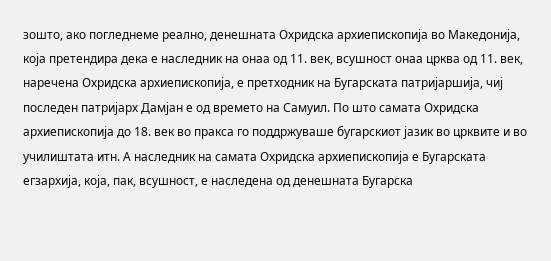зошто, ако погледнеме реално, денешната Охридска архиепископија во Македонија, која претендира дека е наследник на онаа од 11. век, всушност онаа црква од 11. век, наречена Охридска архиепископија, е претходник на Бугарската патријаршија, чиј последен патријарх Дамјан е од времето на Самуил. По што самата Охридска архиепископија до 18. век во пракса го поддржуваше бугарскиот јазик во црквите и во училиштата итн. А наследник на самата Охридска архиепископија е Бугарската егзархија, која, пак, всушност, е наследена од денешната Бугарска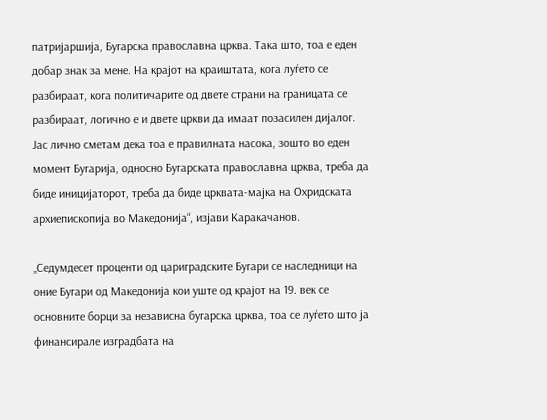патријаршија, Бугарска православна црква. Така што, тоа е еден добар знак за мене. На крајот на краиштата, кога луѓето се разбираат, кога политичарите од двете страни на границата се разбираат, логично е и двете цркви да имаат позасилен дијалог. Јас лично сметам дека тоа е правилната насока, зошто во еден момент Бугарија, односно Бугарската православна црква, треба да биде иницијаторот, треба да биде црквата-мајка на Охридската архиепископија во Македонија“, изјави Каракачанов.

„Седумдесет проценти од цариградските Бугари се наследници на оние Бугари од Македонија кои уште од крајот на 19. век се основните борци за независна бугарска црква, тоа се луѓето што ја финансирале изградбата на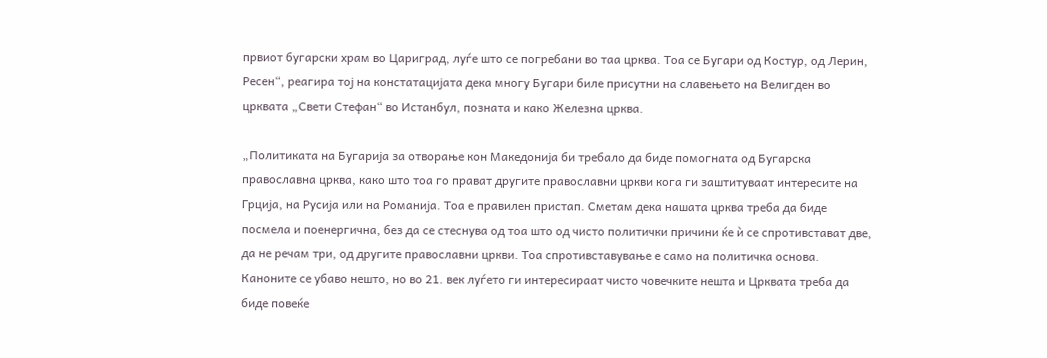првиот бугарски храм во Цариград, луѓе што се погребани во таа црква. Тоа се Бугари од Костур, од Лерин, Ресен“, реагира тој на констатацијата дека многу Бугари биле присутни на славењето на Велигден во црквата „Свети Стефан“ во Истанбул, позната и како Железна црква.

„Политиката на Бугарија за отворање кон Македонија би требало да биде помогната од Бугарска православна црква, како што тоа го прават другите православни цркви кога ги заштитуваат интересите на Грција, на Русија или на Романија. Тоа е правилен пристап. Сметам дека нашата црква треба да биде посмела и поенергична, без да се стеснува од тоа што од чисто политички причини ќе ѝ се спротивстават две, да не речам три, од другите православни цркви. Тоа спротивставување е само на политичка основа. Каноните се убаво нешто, но во 21. век луѓето ги интересираат чисто човечките нешта и Црквата треба да биде повеќе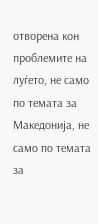отворена кон проблемите на луѓето, не само по темата за Македонија, не само по темата за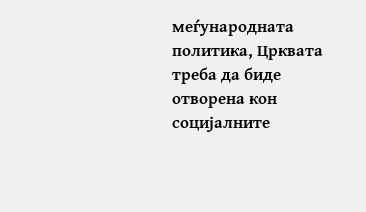меѓународната политика, Црквата треба да биде отворена кон социјалните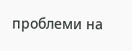проблеми на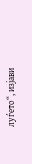луѓето“, изјави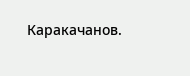Каракачанов.